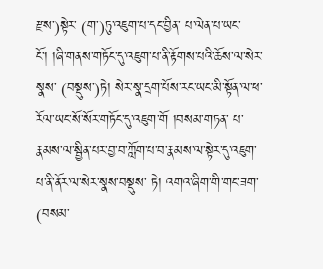རྫས་)སྟེར་ (ག་)ཏུ་འཇུག་པ་དང་བྱིན་ པ་ལེན་པ་ཡང་ངོ་། །ཞི་གནས་གཏོང་དུ་འཇུག་པ་ནི་རྟོགས་པའི་ཆོས་ལ་སེར་སྣས་ (བསྡུས་)ཏེ། སེར་སྣ་དྲག་པོས་རང་ཡང་མི་སྟོན་ལ་ཕ་རོལ་ཡང་སོ་སོར་གཏོང་དུ་འཇུག་གོ །བསམ་གཏན་ པ་རྣམས་ལ་སྦྱིན་པར་བྱ་བ་ཀློག་པ་བ་རྣམས་ལ་སྟེར་དུ་འཇུག་པ་ནི་ནོར་ལ་སེར་སྣས་བསྡུས་ ཏེ། འགའ་ཞིག་གི་གང་ཟག་ (བསམ་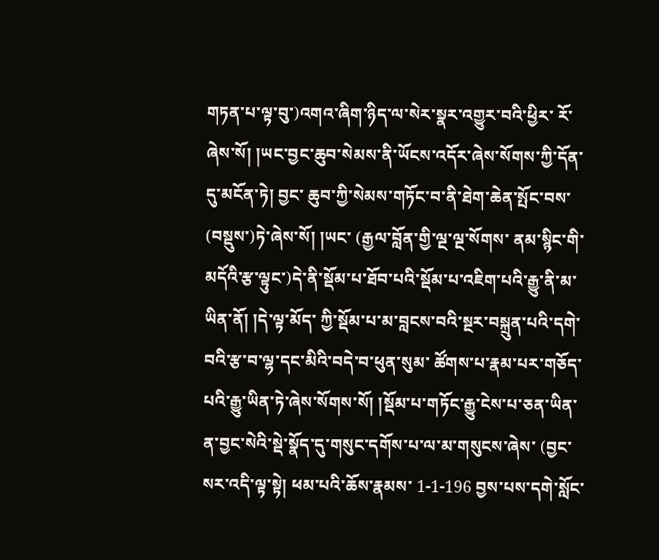གཏན་པ་ལྟ་བུ་)འགའ་ཞིག་ཉིད་ལ་སེར་སྣར་འགྱུར་བའི་ཕྱིར་ རོ་ཞེས་སོ། །ཡང་བྱང་ཆུབ་སེམས་ནི་ཡོངས་འདོར་ཞེས་སོགས་ཀྱི་དོན་དུ་མངོན་ཏེ། བྱང་ ཆུབ་ཀྱི་སེམས་གཏོང་བ་ནི་ཐེག་ཆེན་སྤོང་བས་ (བསྡུས་)ཏེ་ཞེས་སོ། །ཡང་ (རྒྱལ་བློན་གྱི་ལྔ་ལྔ་སོགས་ ནམ་སྙིང་གི་མདོའི་རྩ་ལྟུང་)དེ་ནི་སྡོམ་པ་ཐོབ་པའི་སྡོམ་པ་འཇིག་པའི་རྒྱུ་ནི་མ་ཡིན་ནོ། །དེ་ལྟ་མོད་ ཀྱི་སྡོམ་པ་མ་བླངས་བའི་སྔར་བསྐྲུན་པའི་དགེ་བའི་རྩ་བ་ལྷ་དང་མིའི་བདེ་བ་ཕུན་སུམ་ ཚོགས་པ་རྣམ་པར་གཅོད་པའི་རྒྱུ་ཡིན་ཏེ་ཞེས་སོགས་སོ། །སྡོམ་པ་གཏོང་རྒྱུ་ངེས་པ་ཅན་ཡིན་ ན་བྱང་སེའི་སྡེ་སྣོད་དུ་གསུང་དགོས་པ་ལ་མ་གསུངས་ཞེས་ (བྱང་སར་འདི་ལྟ་སྟེ། ཕམ་པའི་ཆོས་རྣམས་ 1-1-196 བྱས་པས་དགེ་སློང་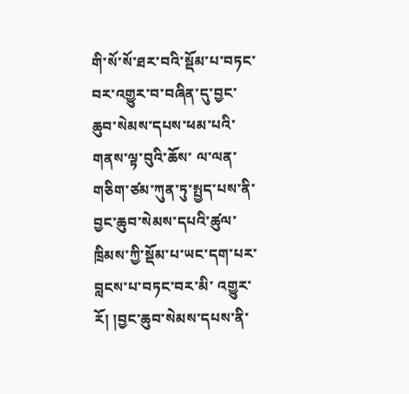གི་སོ་སོ་ཐར་བའི་སྡོམ་པ་བཏང་བར་འགྱུར་བ་བཞིན་དུ་བྱང་ཆུབ་སེམས་དཔས་ཕམ་པའི་གནས་ལྟ་བུའི་ཆོས་ ལ་ལན་གཅིག་ཙམ་ཀུན་ཏུ་སྤྱད་པས་ནི་བྱང་ཆུབ་སེམས་དཔའི་ཚུལ་ཁྲིམས་ཀྱི་སྡོམ་པ་ཡང་དག་པར་བླངས་པ་བཏང་བར་མི་ འགྱུར་རོ། །བྱང་ཆུབ་སེམས་དཔས་ནི་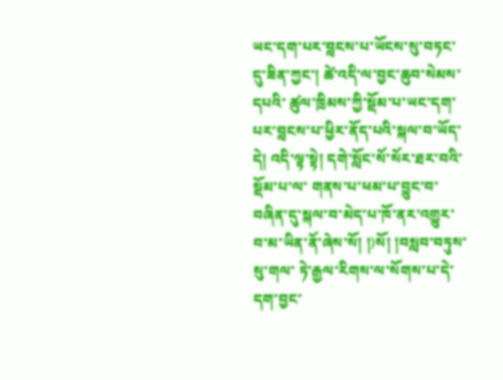ཡང་དག་པར་བླངས་པ་ཡོངས་སུ་བཏང་དུ་ཟིན་ཀྱང་། ཚེ་འདི་ལ་བྱང་ཆུབ་སེམས་དཔའི་ ཚུལ་ཁྲིམས་ཀྱི་སྡོམ་པ་ཡང་དག་པར་བླངས་པ་ཕྱིར་ནོད་པའི་སྐལ་བ་ཡོད་དེ། འདི་ལྟ་སྟེ། དགེ་སློང་སོ་སོར་ཐར་བའི་སྡོམ་པ་ལ་ གནས་པ་ཕམ་པ་བྱུང་བ་བཞིན་དུ་སྐལ་བ་མེད་པ་ཁོ་ནར་འགྱུར་བ་མ་ཡིན་ནོ་ཞེས་སོ། །)སོ། །བསླབ་བཏུས་སུ་གལ་ ཏེ་རྒྱལ་རིགས་ལ་སོགས་པ་དེ་དག་བྱང་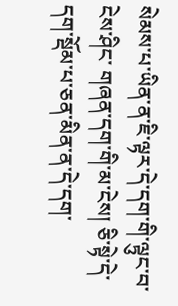སེམས་པ་ཡིན་ན་ཇི་ལྟར་དེ་དག་གི་ལྟུང་བ་ངེས་ཤིང་ གཞན་དག་གི་མ་ངེས། ཅི་སྟེ་དེ་དག་སྡོམ་པ་ཅན་མིན་ན་དེ་དག་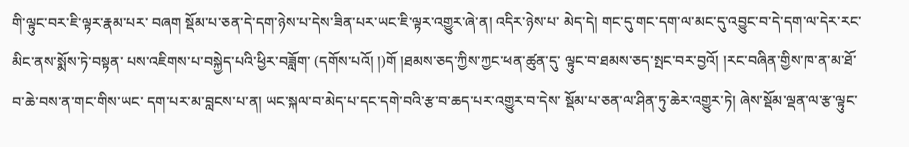གི་ལྟུང་བར་ཇི་ལྟར་རྣམ་པར་ བཞག སྡོམ་པ་ཅན་དེ་དག་ཉེས་པ་དེས་ཟིན་པར་ཡང་ཇི་ལྟར་འགྱུར་ཞེ་ན། འདིར་ཉེས་པ་ མེད་དེ། གང་དུ་གང་དག་ལ་མང་དུ་འབྱུང་བ་དེ་དག་ལ་དེར་རང་མིང་ནས་སྨོས་ཏེ་བསྟན་ པས་འཇིགས་པ་བསྐྱེད་པའི་ཕྱིར་བཟློག་ (དགོས་པའོ། །)གོ །ཐམས་ཅད་ཀྱིས་ཀྱང་ཕན་ཚུན་དུ་ ལྟུང་བ་ཐམས་ཅད་སྤང་བར་བྱའོ། །རང་བཞིན་གྱིས་ཁ་ན་མ་ཐོ་བ་ཆེ་བས་ན་གང་གིས་ཡང་ དག་པར་མ་བླངས་པ་ན། ཡང་སྐལ་བ་མེད་པ་དང་དགེ་བའི་རྩ་བ་ཆད་པར་འགྱུར་བ་དེས་ སྡོམ་པ་ཅན་ལ་ཤིན་ཏུ་ཆེར་འགྱུར་ཏེ། ཞེས་སྡོམ་ལྡན་ལ་རྩ་ལྟུང་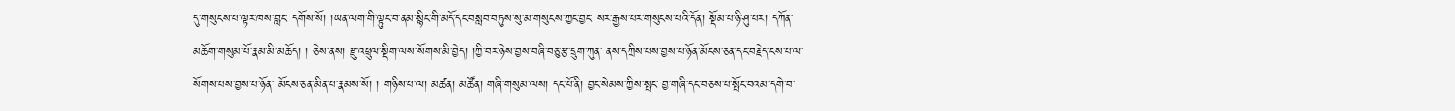དུ་གསུངས་པ་ལྟར་ཁས་བླང་ དགོས་སོ། །ཡན་ལག་གི་ལྟུང་བ་ནམ་སྙིང་གི་མདོ་དང་བསླབ་བཏུས་སུ་མ་གསུངས་ཀྱང་བྱང་ སར་རྒྱས་པར་གསུངས་པའི་དོན། སྡོམ་པ་ཉི་ཤུ་པར། དཀོན་མཆོག་གསུམ་པོ་རྣམ་མི་མཆོད། ། ཅེས་ནས། རྫུ་འཕྲུལ་སྡིག་ལས་སོགས་མི་བྱེད། །ཀྱི་བར་ཉེས་བྱས་བཞི་བཅུ་རྩ་དྲུག་ཀུན་ ནས་དཀྲིས་པས་བྱས་པ་ཉོན་མོངས་ཅན་དང་བརྗེད་ངས་པ་ལ་སོགས་པས་བྱས་པ་ཉོན་ མོངས་ཅན་མིན་པ་རྣམས་སོ། ། གཉིས་པ་ལ། མཚན། མཚོན། གཞི་གསུམ་ལས། དང་པོ་ནི། བྱང་སེམས་ཀྱིས་སྤང་ བྱ་གཞི་དང་བཅས་པ་སྤོང་བའམ་དགེ་བ་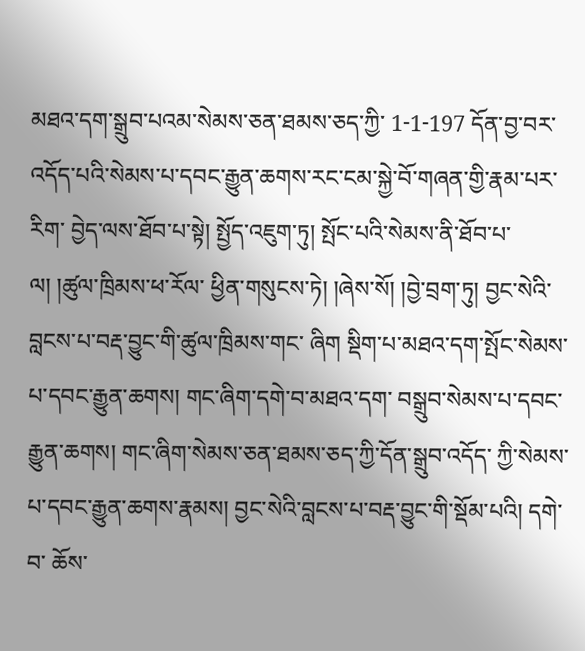མཐའ་དག་སྒྲུབ་པའམ་སེམས་ཅན་ཐམས་ཅད་ཀྱི་ 1-1-197 དོན་བྱ་བར་འདོད་པའི་སེམས་པ་དབང་རྒྱུན་ཆགས་རང་ངམ་སྐྱེ་བོ་གཞན་གྱི་རྣམ་པར་རིག་ བྱེད་ལས་ཐོབ་པ་སྟེ། སྤྱོད་འཇུག་ཏུ། སྤོང་པའི་སེམས་ནི་ཐོབ་པ་ལ། །ཚུལ་ཁྲིམས་ཕ་རོལ་ ཕྱིན་གསུངས་ཏེ། །ཞེས་སོ། །བྱེ་བྲག་ཏུ། བྱང་སེའི་བླངས་པ་བརྡ་བྱུང་གི་ཚུལ་ཁྲིམས་གང་ ཞིག སྡིག་པ་མཐའ་དག་སྤོང་སེམས་པ་དབང་རྒྱུན་ཆགས། གང་ཞིག་དགེ་བ་མཐའ་དག་ བསྒྲུབ་སེམས་པ་དབང་རྒྱུན་ཆགས། གང་ཞིག་སེམས་ཅན་ཐམས་ཅད་ཀྱི་དོན་སྒྲུབ་འདོད་ ཀྱི་སེམས་པ་དབང་རྒྱུན་ཆགས་རྣམས། བྱང་སེའི་བླངས་པ་བརྡ་བྱུང་གི་སྡོམ་པའི། དགེ་བ་ ཆོས་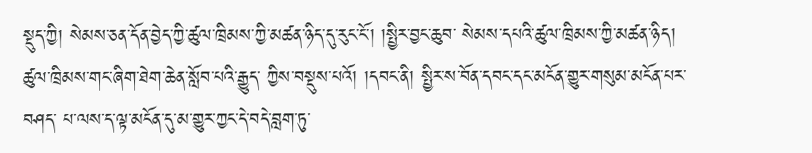སྡུད་ཀྱི། སེམས་ཅན་དོན་བྱེད་ཀྱི་ཚུལ་ཁྲིམས་ཀྱི་མཚན་ཉིད་དུ་རུང་ངོ་། །སྤྱིར་བྱང་ཆུབ་ སེམས་དཔའི་ཚུལ་ཁྲིམས་ཀྱི་མཚན་ཉིད། ཚུལ་ཁྲིམས་གང་ཞིག་ཐེག་ཆེན་སློབ་པའི་རྒྱུད་ ཀྱིས་བསྡུས་པའོ། །དབང་ནི། སྤྱིར་ས་བོན་དབང་དང་མངོན་གྱུར་གསུམ་མངོན་པར་བཤད་ པ་ལས་ད་ལྟ་མངོན་དུ་མ་གྱུར་ཀྱང་དེ་བདེ་བླག་ཏུ་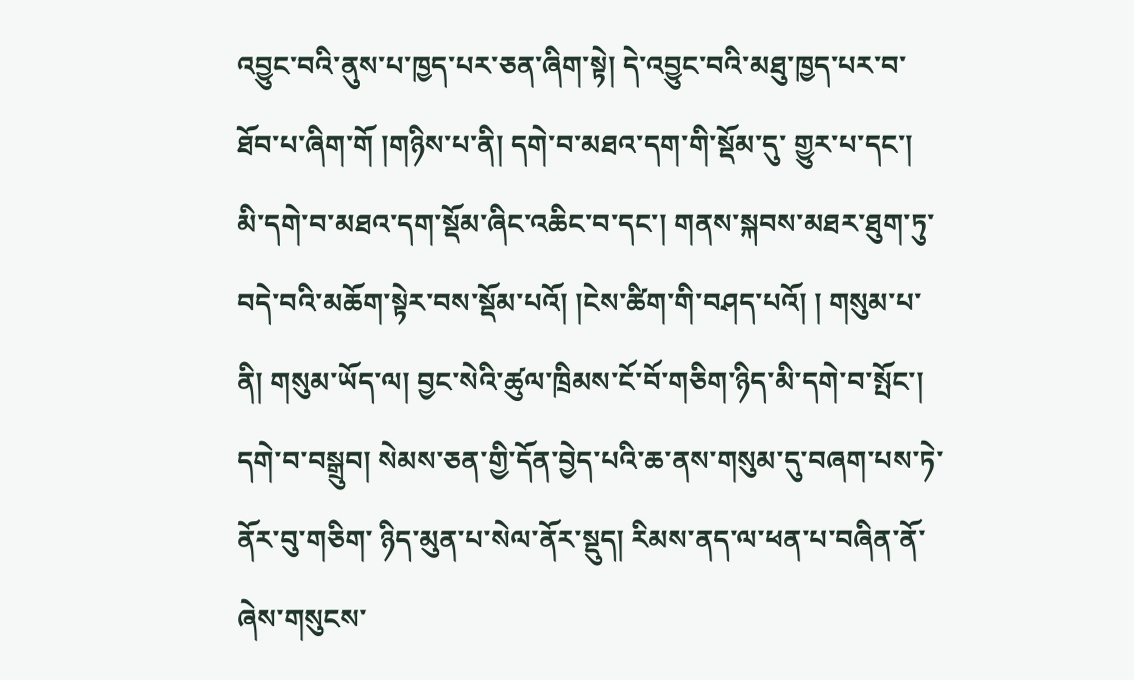འབྱུང་བའི་ནུས་པ་ཁྱད་པར་ཅན་ཞིག་སྟེ། དེ་འབྱུང་བའི་མཐུ་ཁྱད་པར་བ་ཐོབ་པ་ཞིག་གོ །གཉིས་པ་ནི། དགེ་བ་མཐའ་དག་གི་སྡོམ་དུ་ གྱུར་པ་དང་། མི་དགེ་བ་མཐའ་དག་སྡོམ་ཞིང་འཆིང་བ་དང་། གནས་སྐབས་མཐར་ཐུག་ཏུ་ བདེ་བའི་མཆོག་སྟེར་བས་སྡོམ་པའོ། །ངེས་ཚིག་གི་བཤད་པའོ། ། གསུམ་པ་ནི། གསུམ་ཡོད་ལ། བྱང་སེའི་ཚུལ་ཁྲིམས་ངོ་བོ་གཅིག་ཉིད་མི་དགེ་བ་སྤོང་། དགེ་བ་བསྒྲུབ། སེམས་ཅན་གྱི་དོན་བྱེད་པའི་ཆ་ནས་གསུམ་དུ་བཞག་པས་ཏེ་ནོར་བུ་གཅིག་ ཉིད་མུན་པ་སེལ་ནོར་སྡུད། རིམས་ནད་ལ་ཕན་པ་བཞིན་ནོ་ཞེས་གསུངས་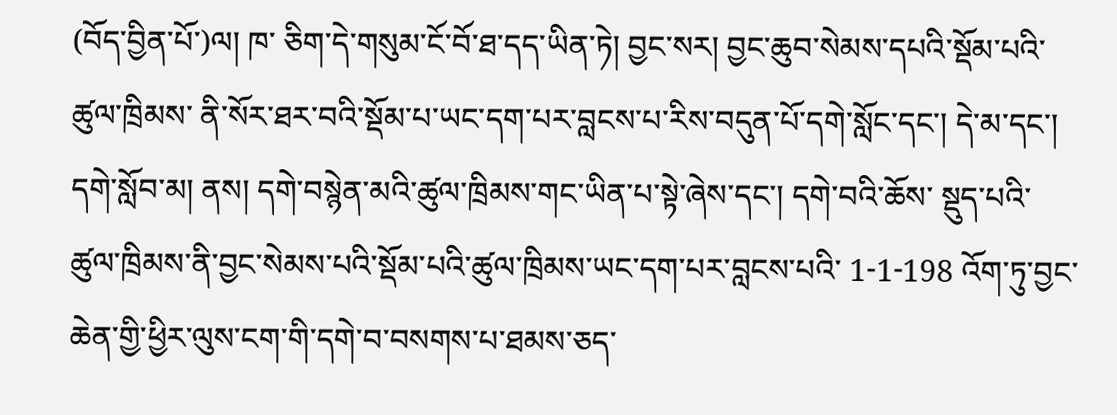(བོད་བྱིན་པོ་)ལ། ཁ་ ཅིག་དེ་གསུམ་ངོ་བོ་ཐ་དད་ཡིན་ཏེ། བྱང་སར། བྱང་ཆུབ་སེམས་དཔའི་སྡོམ་པའི་ཚུལ་ཁྲིམས་ ནི་སོར་ཐར་བའི་སྡོམ་པ་ཡང་དག་པར་བླངས་པ་རིས་བདུན་པོ་དགེ་སློང་དང་། དེ་མ་དང་། དགེ་སློབ་མ། ནས། དགེ་བསྙེན་མའི་ཚུལ་ཁྲིམས་གང་ཡིན་པ་སྟེ་ཞེས་དང་། དགེ་བའི་ཆོས་ སྡུད་པའི་ཚུལ་ཁྲིམས་ནི་བྱང་སེམས་པའི་སྡོམ་པའི་ཚུལ་ཁྲིམས་ཡང་དག་པར་བླངས་པའི་ 1-1-198 འོག་ཏུ་བྱང་ཆེན་གྱི་ཕྱིར་ལུས་ངག་གི་དགེ་བ་བསགས་པ་ཐམས་ཅད་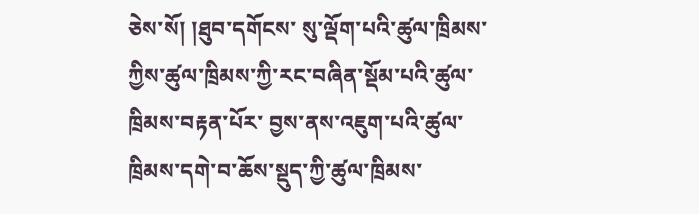ཅེས་སོ། །ཐུབ་དགོངས་ སུ་ལྡོག་པའི་ཚུལ་ཁྲིམས་ཀྱིས་ཚུལ་ཁྲིམས་ཀྱི་རང་བཞིན་སྡོམ་པའི་ཚུལ་ཁྲིམས་བརྟན་པོར་ བྱས་ནས་འཇུག་པའི་ཚུལ་ཁྲིམས་དགེ་བ་ཆོས་སྡུད་ཀྱི་ཚུལ་ཁྲིམས་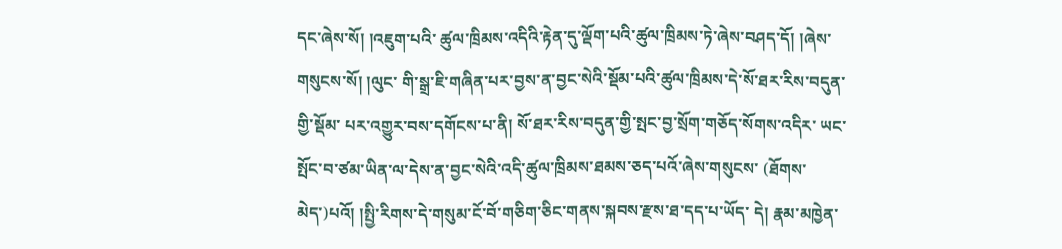དང་ཞེས་སོ། །འཇུག་པའི་ ཚུལ་ཁྲིམས་འདིའི་རྟེན་དུ་ལྡོག་པའི་ཚུལ་ཁྲིམས་ཏེ་ཞེས་བཤད་དོ། །ཞེས་གསུངས་སོ། །ལུང་ གི་སྒྲ་ཇི་གཞིན་པར་བྱས་ན་བྱང་སེའི་སྡོམ་པའི་ཚུལ་ཁྲིམས་དེ་སོ་ཐར་རིས་བདུན་གྱི་སྡོམ་ པར་འགྱུར་བས་དགོངས་པ་ནི། སོ་ཐར་རིས་བདུན་གྱི་སྤང་བྱ་སྲོག་གཅོད་སོགས་འདིར་ ཡང་སྤོང་བ་ཙམ་ཡིན་ལ་དེས་ན་བྱང་སེའི་འདི་ཚུལ་ཁྲིམས་ཐམས་ཅད་པའོ་ཞེས་གསུངས་ (ཐོགས་མེད་)པའོ། །སྤྱི་རིགས་དེ་གསུམ་ངོ་བོ་གཅིག་ཅིང་གནས་སྐབས་རྫས་ཐ་དད་པ་ཡོད་ དེ། རྣམ་མཁྱེན་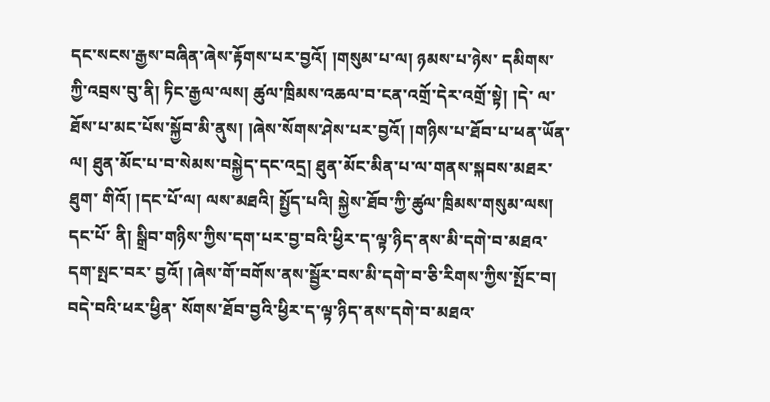དང་སངས་རྒྱས་བཞིན་ཞེས་རྟོགས་པར་བྱའོ། །གསུམ་པ་ལ། ཉམས་པ་ཉེས་ དམིགས་ཀྱི་འབྲས་བུ་ནི། ཏིང་རྒྱལ་ལས། ཚུལ་ཁྲིམས་འཆལ་བ་ངན་འགྲོ་དེར་འགྲོ་སྟེ། །དེ་ ལ་ཐོས་པ་མང་པོས་སྐྱོབ་མི་ནུས། །ཞེས་སོགས་ཤེས་པར་བྱའོ། །གཉིས་པ་ཐོབ་པ་ཕན་ཡོན་ ལ། ཐུན་མོང་པ་བ་སེམས་བསྐྱེད་དང་འདྲ། ཐུན་མོང་མིན་པ་ལ་གནས་སྐབས་མཐར་ཐུག་ གིའོ། །དང་པོ་ལ། ལས་མཐའི། སྤྱོད་པའི། སྐྱེས་ཐོབ་ཀྱི་ཚུལ་ཁྲིམས་གསུམ་ལས། དང་པོ་ ནི། སྒྲིབ་གཉིས་ཀྱིས་དག་པར་བྱ་བའི་ཕྱིར་ད་ལྟ་ཉིད་ནས་མི་དགེ་བ་མཐའ་དག་སྤང་བར་ བྱའོ། །ཞེས་གོ་བགོས་ནས་སྦྱོར་བས་མི་དགེ་བ་ཅི་རིགས་ཀྱིས་སྤོང་བ། བདེ་བའི་ཕར་ཕྱིན་ སོགས་ཐོབ་བྱའི་ཕྱིར་ད་ལྟ་ཉིད་ནས་དགེ་བ་མཐའ་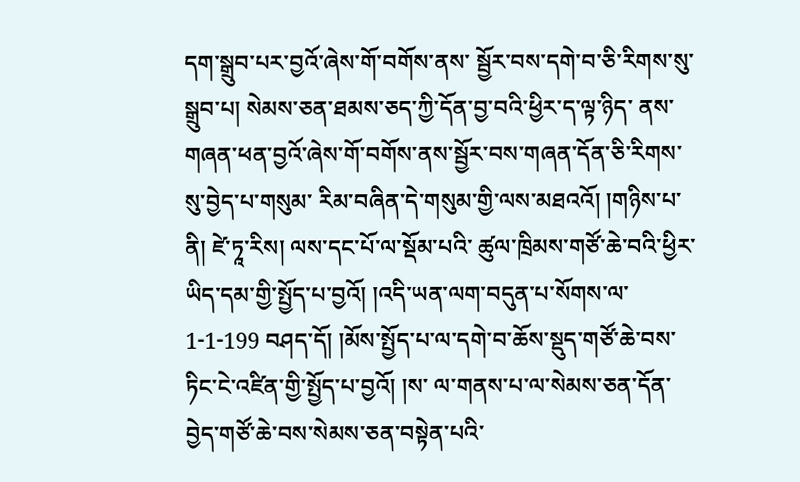དག་སྒྲུབ་པར་བྱའོ་ཞེས་གོ་བགོས་ནས་ སྦྱོར་བས་དགེ་བ་ཅི་རིགས་སུ་སྒྲུབ་པ། སེམས་ཅན་ཐམས་ཅད་ཀྱི་དོན་བྱ་བའི་ཕྱིར་ད་ལྟ་ཉིད་ ནས་གཞན་ཕན་བྱའོ་ཞེས་གོ་བགོས་ནས་སྦྱོར་བས་གཞན་དོན་ཅི་རིགས་སུ་བྱེད་པ་གསུམ་ རིམ་བཞིན་དེ་གསུམ་གྱི་ལས་མཐའའོ། །གཉིས་པ་ནི། ཛེ་ཏཱ་རིས། ལས་དང་པོ་ལ་སྡོམ་པའི་ ཚུལ་ཁྲིམས་གཙོ་ཆེ་བའི་ཕྱིར་ཡིད་དམ་གྱི་སྤྱོད་པ་བྱའོ། །འདི་ཡན་ལག་བདུན་པ་སོགས་ལ་ 1-1-199 བཤད་དོ། །མོས་སྤྱོད་པ་ལ་དགེ་བ་ཆོས་སྡུད་གཙོ་ཆེ་བས་ཏིང་ངེ་འཛིན་གྱི་སྤྱོད་པ་བྱའོ། །ས་ ལ་གནས་པ་ལ་སེམས་ཅན་དོན་བྱེད་གཙོ་ཆེ་བས་སེམས་ཅན་བསྟེན་པའི་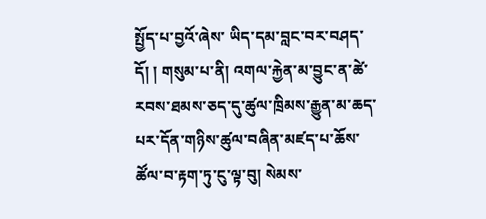སྤྱོད་པ་བྱའོ་ཞེས་ ཡིད་དམ་བླང་བར་བཤད་དོ། ། གསུམ་པ་ནི། འགལ་རྐྱེན་མ་བྱུང་ན་ཚེ་རབས་ཐམས་ཅད་དུ་ཚུལ་ཁྲིམས་རྒྱུན་མ་ཆད་ པར་དོན་གཉིས་ཚུལ་བཞིན་མཛད་པ་ཆོས་ཚོལ་བ་རྟག་ཏུ་ངུ་ལྟ་བུ། སེམས་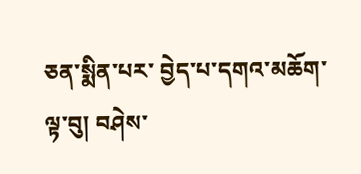ཅན་སྨིན་པར་ བྱེད་པ་དགའ་མཆོག་ལྟ་བུ། བཤེས་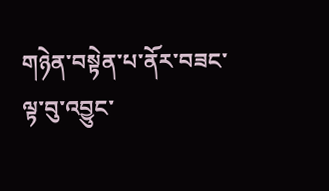གཉེན་བསྟེན་པ་ནོར་བཟང་ལྟ་བུ་འབྱུང་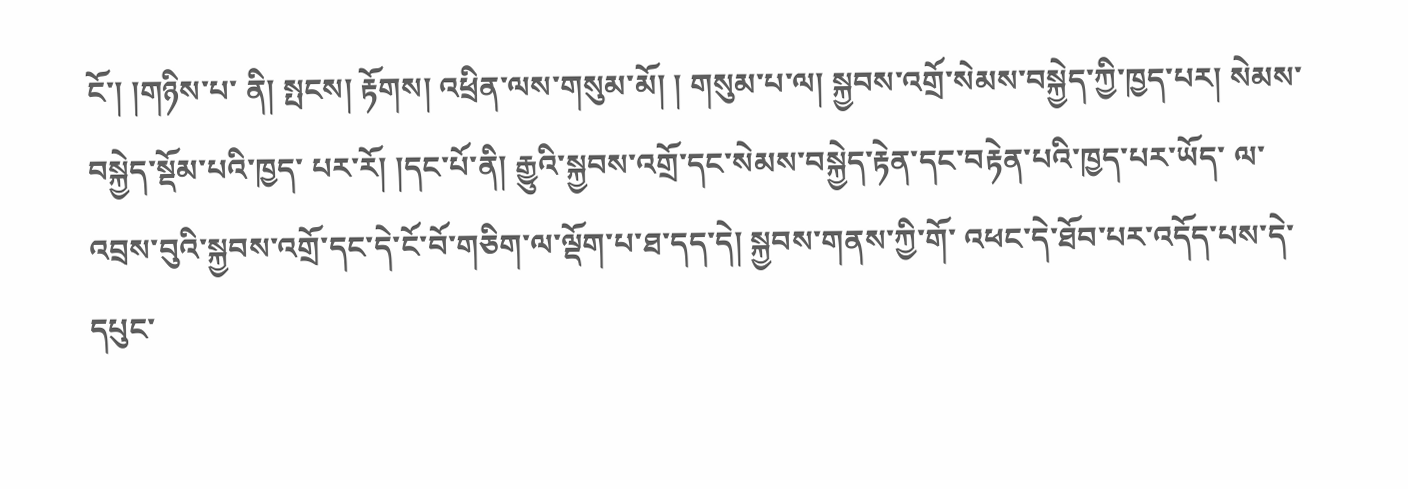ངོ་། །གཉིས་པ་ ནི། སྤངས། རྟོགས། འཕྲིན་ལས་གསུམ་མོ། ། གསུམ་པ་ལ། སྐྱབས་འགྲོ་སེམས་བསྐྱེད་ཀྱི་ཁྱད་པར། སེམས་བསྐྱེད་སྡོམ་པའི་ཁྱད་ པར་རོ། །དང་པོ་ནི། རྒྱུའི་སྐྱབས་འགྲོ་དང་སེམས་བསྐྱེད་རྟེན་དང་བརྟེན་པའི་ཁྱད་པར་ཡོད་ ལ་འབྲས་བུའི་སྐྱབས་འགྲོ་དང་དེ་ངོ་བོ་གཅིག་ལ་ལྡོག་པ་ཐ་དད་དེ། སྐྱབས་གནས་ཀྱི་གོ་ འཕང་དེ་ཐོབ་པར་འདོད་པས་དེ་དཔུང་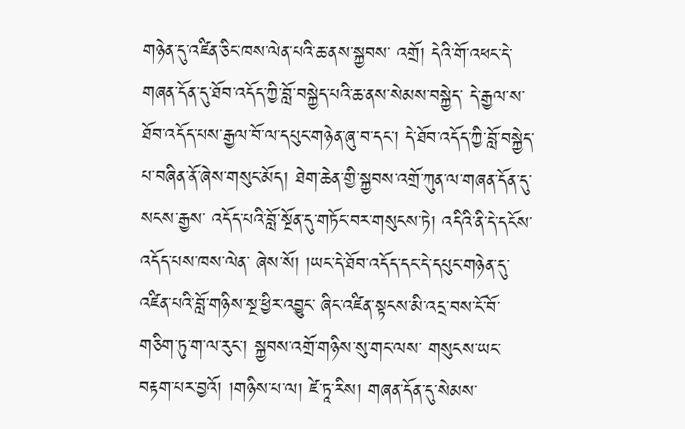གཉེན་དུ་འཛིན་ཅིང་ཁས་ལེན་པའི་ཆ་ནས་སྐྱབས་ འགྲོ། དེའི་གོ་འཕང་དེ་གཞན་དོན་དུ་ཐོབ་འདོད་ཀྱི་བློ་བསྐྱེད་པའི་ཆ་ནས་སེམས་བསྐྱེད་ དེ་རྒྱལ་ས་ཐོབ་འདོད་པས་རྒྱལ་བོ་ལ་དཔུང་གཉེན་ཞུ་བ་དང་། དེ་ཐོབ་འདོད་ཀྱི་བློ་བསྐྱེད་ པ་བཞིན་ནོ་ཞེས་གསུང་མོད། ཐེག་ཆེན་གྱི་སྐྱབས་འགྲོ་ཀུན་ལ་གཞན་དོན་དུ་སངས་རྒྱས་ འདོད་པའི་བློ་སྔོན་དུ་གཏོང་བར་གསུངས་ཏེ། འདིའི་ནི་དེ་དངོས་འདོད་པས་ཁས་ལེན་ ཞེས་སོ། །ཡང་དེ་ཐོབ་འདོད་དང་དེ་དཔུང་གཉེན་དུ་འཛིན་པའི་བློ་གཉིས་སྔ་ཕྱིར་འབྱུང་ ཞིང་འཛིན་སྟངས་མི་འདྲ་བས་ངོ་བོ་གཅིག་ཏུ་ག་ལ་རུང་། སྐྱབས་འགྲོ་གཉིས་སུ་གང་ལས་ གསུངས་ཡང་བརྟག་པར་བྱའོ། །གཉིས་པ་ལ། ཛེ་ཏཱ་རིས། གཞན་དོན་དུ་སེམས་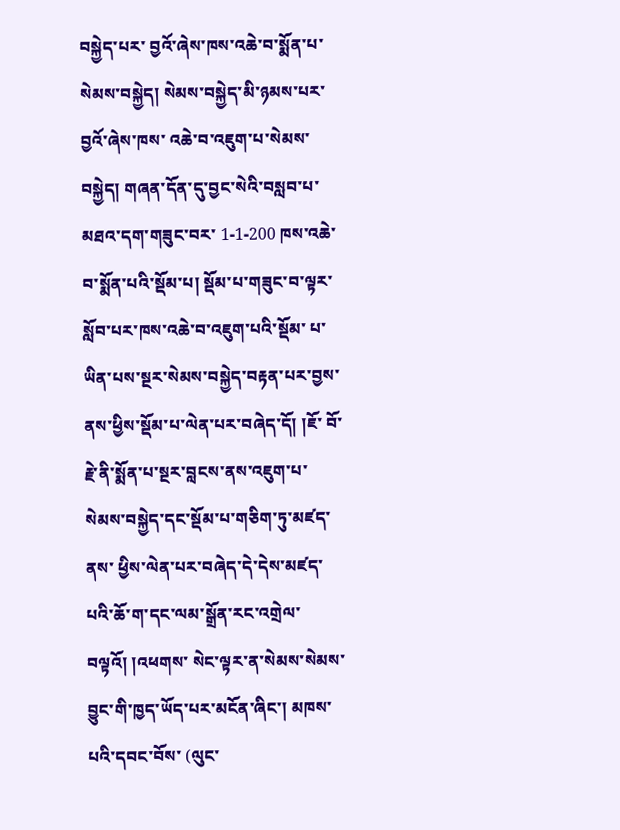བསྐྱེད་པར་ བྱའོ་ཞེས་ཁས་འཆེ་བ་སྨོན་པ་སེམས་བསྐྱེད། སེམས་བསྐྱེད་མི་ཉམས་པར་བྱའོ་ཞེས་ཁས་ འཆེ་བ་འཇུག་པ་སེམས་བསྐྱེད། གཞན་དོན་དུ་བྱང་སེའི་བསླབ་པ་མཐའ་དག་གཟུང་བར་ 1-1-200 ཁས་འཆེ་བ་སྨོན་པའི་སྡོམ་པ། སྡོམ་པ་གཟུང་བ་ལྟར་སློབ་པར་ཁས་འཆེ་བ་འཇུག་པའི་སྡོམ་ པ་ཡིན་པས་སྔར་སེམས་བསྐྱེད་བརྟན་པར་བྱས་ནས་ཕྱིས་སྡོམ་པ་ལེན་པར་བཞེད་དོ། །ཇོ་ བོ་རྗེ་ནི་སྨོན་པ་སྔར་བླངས་ནས་འཇུག་པ་སེམས་བསྐྱེད་དང་སྡོམ་པ་གཅིག་ཏུ་མཛད་ནས་ ཕྱིས་ལེན་པར་བཞེད་དེ་དེས་མཛད་པའི་ཆོ་ག་དང་ལམ་སྒྲོན་རང་འགྲེལ་བལྟའོ། །འཕགས་ སེང་ལྟར་ན་སེམས་སེམས་བྱུང་གི་ཁྱད་ཡོད་པར་མངོན་ཞིང་། མཁས་པའི་དབང་བོས་ (ལུང་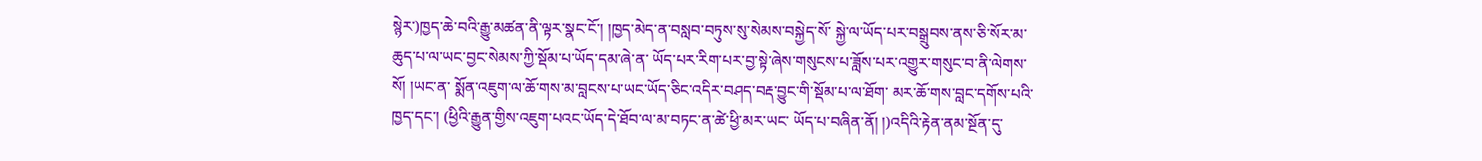སྙེར་)ཁྱད་ཆེ་བའི་རྒྱུ་མཚན་ནི་ལྟར་སྣང་ངོ་། །ཁྱད་མེད་ན་བསླབ་བཏུས་སུ་སེམས་བསྐྱེད་སོ་ སྐྱེ་ལ་ཡོད་པར་བསྒྲུབས་ནས་ཅི་སོར་མ་ཆུད་པ་ལ་ཡང་བྱང་སེམས་ཀྱི་སྡོམ་པ་ཡོད་དམ་ཞེ་ན་ ཡོད་པར་རིག་པར་བྱ་སྟེ་ཞེས་གསུངས་པ་ཟློས་པར་འགྱུར་གསུང་བ་ནི་ལེགས་སོ། །ཡང་ན་ སྨོན་འཇུག་ལ་ཆོ་གས་མ་བླངས་པ་ཡང་ཡོད་ཅིང་འདིར་བཤད་བརྡ་བྱུང་གི་སྡོམ་པ་ལ་ཐོག་ མར་ཆོ་གས་བླང་དགོས་པའི་ཁྱད་དང་། (ཕྱིའི་རྒྱུན་གྱིས་འཇུག་པའང་ཡོད་དེ་ཐོབ་ལ་མ་བཏང་ན་ཚེ་ཕྱི་མར་ཡང་ ཡོད་པ་བཞིན་ནོ། །)འདིའི་རྟེན་ནམ་སྔོན་དུ་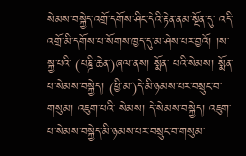སེམས་བསྐྱེད་འགྲོ་དགོས་ཤིང་དེའི་རྟེན་ནམ་སྔོན་དུ་ འདི་འགྲོ་མི་དགོས་པ་སོགས་ཁྱད་དུ་མ་ཤེས་པར་བྱའོ། །ས་སྐྱ་པའི་ (པཎྜི་ཆེན་)ཞལ་ནས། སྨོན་ པའི་སེམས། སྨོན་པ་སེམས་བསྐྱེད། (ཕྱི་མ་)དེ་མི་ཉམས་པར་བསྲུང་བ་གསུམ། འཇུག་པའི་ སེམས། དེ་སེམས་བསྐྱེད། འཇུག་པ་སེམས་བསྐྱེད་མི་ཉམས་པར་བསྲུང་བ་གསུམ་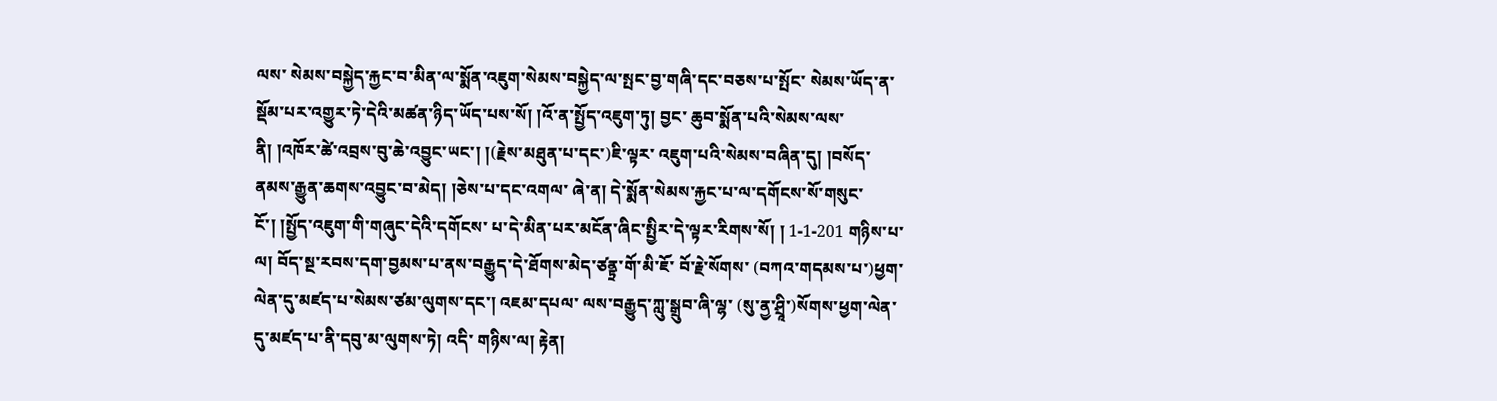ལས་ སེམས་བསྐྱེད་རྐྱང་བ་མིན་ལ་སྨོན་འཇུག་སེམས་བསྐྱེད་ལ་སྤང་བྱ་གཞི་དང་བཅས་པ་སྤོང་ སེམས་ཡོད་ན་སྡོམ་པར་འགྱུར་ཏེ་དེའི་མཚན་ཉིད་ཡོད་པས་སོ། །འོ་ན་སྤྱོད་འཇུག་ཏུ། བྱང་ ཆུབ་སྨོན་པའི་སེམས་ལས་ནི། །འཁོར་ཚེ་འབྲས་བུ་ཆེ་འབྱུང་ཡང་། །(རྗེས་མཐུན་པ་དང་)ཇི་ལྟར་ འཇུག་པའི་སེམས་བཞིན་དུ། །བསོད་ནམས་རྒྱུན་ཆགས་འབྱུང་བ་མེད། །ཅེས་པ་དང་འགལ་ ཞེ་ན། དེ་སྨོན་སེམས་རྐྱང་པ་ལ་དགོངས་སོ་གསུང་ངོ་། །སྤྱོད་འཇུག་གི་གཞུང་དེའི་དགོངས་ པ་དེ་མིན་པར་མངོན་ཞིང་སྤྱིར་དེ་ལྟར་རིགས་སོ། ། 1-1-201 གཉིས་པ་ལ། བོད་སྔ་རབས་དག་བྱམས་པ་ནས་བརྒྱུད་དེ་ཐོགས་མེད་ཙནྟྲ་གོ་མི་ཇོ་ བོ་རྗེ་སོགས་ (བཀའ་གདམས་པ་)ཕྱག་ལེན་དུ་མཛད་པ་སེམས་ཙམ་ལུགས་དང་། འཇམ་དཔལ་ ལས་བརྒྱུད་ཀླུ་སྒྲུབ་ཞི་ལྷ་ (སུ་ནྱ་ཤྲཱི་)སོགས་ཕྱག་ལེན་དུ་མཛད་པ་ནི་དབུ་མ་ལུགས་ཏེ། འདི་ གཉིས་ལ། རྟེན།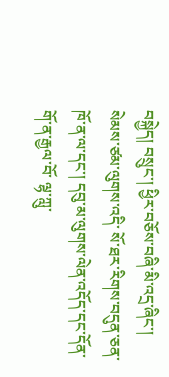བསྐྱེད། བསྲུང་། ཕྱིར་བཅོས་བཞི་མི་འདྲ་ཞིང་། སེམས་ཙམ་ལུགས་འདི་ སོ་ཐར་རིགས་བདུན་ཅན་ཁོ་ན་ལ་དང་། དབུ་མ་ལུགས་ལེན་འདོད་དང་དོན་གོ་ན་རྒྱལ་བོ་ ལྷ་ཀླུ་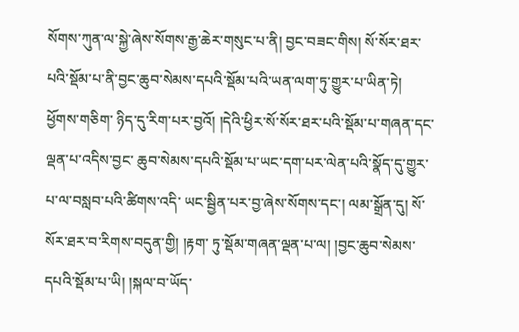སོགས་ཀུན་ལ་སྐྱེ་ཞེས་སོགས་རྒྱ་ཆེར་གསུང་པ་ནི། བྱང་བཟང་གིས། སོ་སོར་ཐར་ པའི་སྡོམ་པ་ནི་བྱང་ཆུབ་སེམས་དཔའི་སྡོམ་པའི་ཡན་ལག་ཏུ་གྱུར་པ་ཡིན་ཏེ། ཕྱོགས་གཅིག་ ཉིད་དུ་རིག་པར་བྱའོ། །དེའི་ཕྱིར་སོ་སོར་ཐར་པའི་སྡོམ་པ་གཞན་དང་ལྡན་པ་འདིས་བྱང་ ཆུབ་སེམས་དཔའི་སྡོམ་པ་ཡང་དག་པར་ལེན་པའི་སྣོད་དུ་གྱུར་པ་ལ་བསླབ་པའི་ཚིགས་འདི་ ཡང་སྦྱིན་པར་བྱ་ཞེས་སོགས་དང་། ལམ་སྒྲོན་དུ། སོ་སོར་ཐར་བ་རིགས་བདུན་གྱི། །རྟག་ ཏུ་སྡོམ་གཞན་ལྡན་པ་ལ། །བྱང་ཆུབ་སེམས་དཔའི་སྡོམ་པ་ཡི། །སྐལ་བ་ཡོད་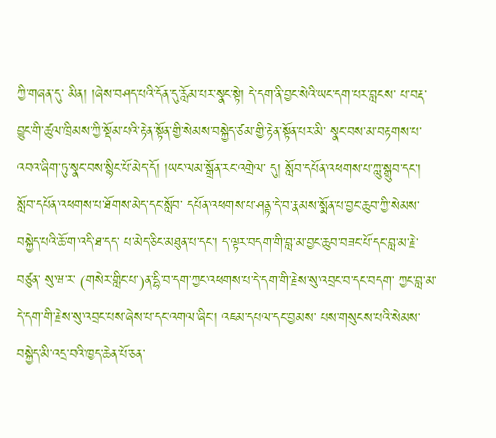ཀྱི་གཞན་དུ་ མིན། །ཞེས་བཤད་པའི་དོན་དུ་རློམ་པར་སྣང་སྟེ། དེ་དག་ནི་བྱང་སེའི་ཡང་དག་པར་བླངས་ པ་བརྡ་བྱུང་གི་ཚུལ་ཁྲིམས་ཀྱི་སྡོམ་པའི་རྟེན་སྟོན་གྱི་སེམས་བསྐྱེད་ཙམ་གྱི་རྟེན་སྟོན་པར་མི་ སྣང་བས་མ་བརྟགས་པ་འབའ་ཞིག་ཏུ་སྣང་བས་སྙིང་པོ་མེད་དོ། །ཡང་ལམ་སྒྲོན་རང་འགྲེལ་ དུ། སློབ་དཔོན་འཕགས་པ་ཀླུ་སྒྲུབ་དང་། སློབ་དཔོན་འཕགས་པ་ཐོགས་མེད་དང་སློབ་ དཔོན་འཕགས་པ་ཤནྟ་དེ་བ་རྣམས་སྨོན་པ་བྱང་ཆུབ་ཀྱི་སེམས་བསྐྱེད་པའི་ཆོ་ག་འདི་ཐ་དད་ པ་མེད་ཅིང་མཐུན་པ་དང་། ད་ལྟར་བདག་གི་བླ་མ་བྱང་ཆུབ་བཟང་པོ་དང་བླ་མ་རྗེ་བཙུན་ སུ་ཝ་ར་ (གསེར་གླིང་པ་)ན་དྷི་བ་དག་ཀྱང་འཕགས་པ་དེ་དག་གི་རྗེས་སུ་འབྲང་བ་དང་བདག་ ཀྱང་བླ་མ་དེ་དག་གི་རྗེས་སུ་འབྲང་པས་ཞེས་པ་དང་འགལ་ཞིང་། འཇམ་དཔལ་དང་བྱམས་ པས་གསུངས་པའི་སེམས་བསྐྱེད་མི་འདྲ་བའི་ཁྱད་ཆེན་པོ་ཅན་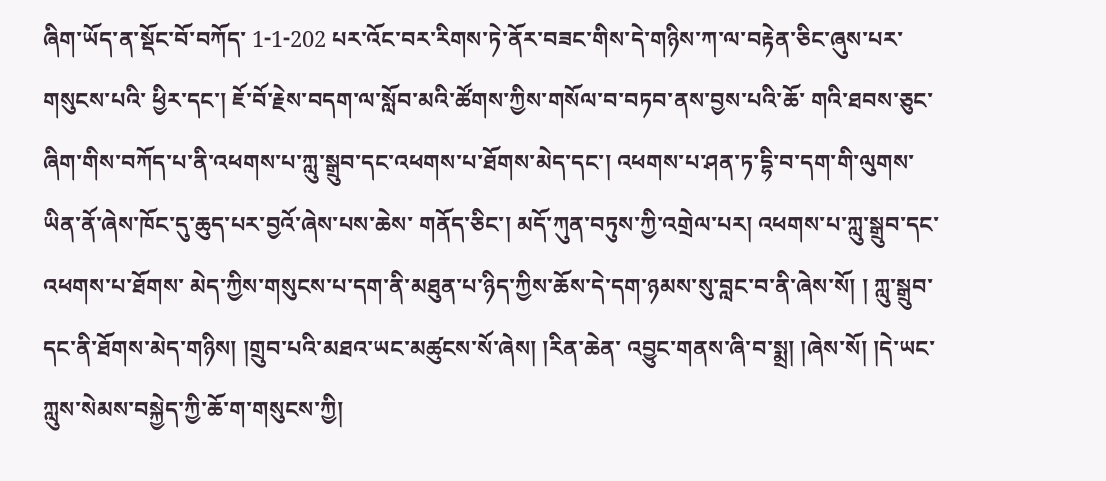ཞིག་ཡོད་ན་སྡོང་བོ་བཀོད་ 1-1-202 པར་འོང་བར་རིགས་ཏེ་ནོར་བཟང་གིས་དེ་གཉིས་ཀ་ལ་བརྟེན་ཅིང་ཞུས་པར་གསུངས་པའི་ ཕྱིར་དང་། ཇོ་བོ་རྗེས་བདག་ལ་སློབ་མའི་ཚོགས་ཀྱིས་གསོལ་བ་བཏབ་ནས་བྱས་པའི་ཆོ་ གའི་ཐབས་ཅུང་ཞིག་གིས་བཀོད་པ་ནི་འཕགས་པ་ཀླུ་སྒྲུབ་དང་འཕགས་པ་ཐོགས་མེད་དང་། འཕགས་པ་ཤན་ཏ་དྷི་བ་དག་གི་ལུགས་ཡིན་ནོ་ཞེས་ཁོང་དུ་ཆུད་པར་བྱའོ་ཞེས་པས་ཆེས་ གནོད་ཅིང་། མདོ་ཀུན་བཏུས་ཀྱི་འགྲེལ་པར། འཕགས་པ་ཀླུ་སྒྲུབ་དང་འཕགས་པ་ཐོགས་ མེད་ཀྱིས་གསུངས་པ་དག་ནི་མཐུན་པ་ཉིད་ཀྱིས་ཆོས་དེ་དག་ཉམས་སུ་བླང་བ་ནི་ཞེས་སོ། ། ཀླུ་སྒྲུབ་དང་ནི་ཐོགས་མེད་གཉིས། །གྲུབ་པའི་མཐའ་ཡང་མཚུངས་སོ་ཞེས། །རིན་ཆེན་ འབྱུང་གནས་ཞི་བ་སྨྲ། །ཞེས་སོ། །དེ་ཡང་ཀླུས་སེམས་བསྐྱེད་ཀྱི་ཆོ་ག་གསུངས་ཀྱི།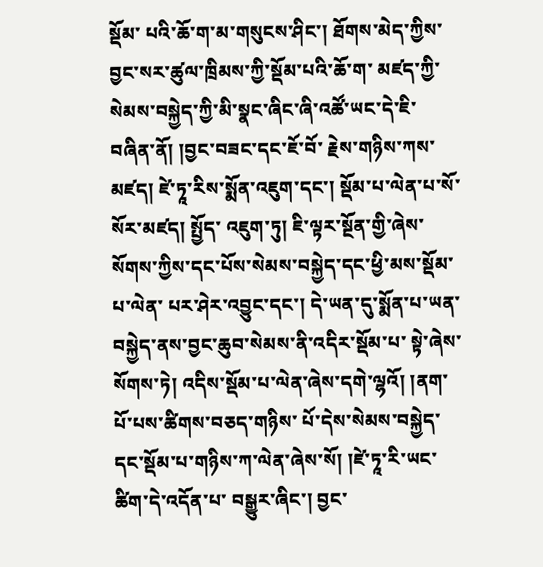སྡོམ་ པའི་ཆོ་ག་མ་གསུངས་ཤིང་། ཐོགས་མེད་ཀྱིས་བྱང་སར་ཚུལ་ཁྲིམས་ཀྱི་སྡོམ་པའི་ཆོ་ག་ མཛད་ཀྱི་སེམས་བསྐྱེད་ཀྱི་མི་སྣང་ཞིང་ཞི་འཚོ་ཡང་དེ་ཇི་བཞིན་ནོ། །བྱང་བཟང་དང་ཇོ་བོ་ རྗེས་གཉིས་ཀས་མཛད། ཛེ་ཏཱ་རིས་སྨོན་འཇུག་དང་། སྡོམ་པ་ལེན་པ་སོ་སོར་མཛད། སྤྱོད་ འཇུག་ཏུ། ཇི་ལྟར་སྔོན་གྱི་ཞེས་སོགས་ཀྱིས་དང་པོས་སེམས་བསྐྱེད་དང་ཕྱི་མས་སྡོམ་པ་ལེན་ པར་ཤེར་འབྱུང་དང་། དེ་ཡན་དུ་སྨོན་པ་ཡན་བསྐྱེད་ནས་བྱང་ཆུབ་སེམས་ནི་འདིར་སྡོམ་པ་ སྟེ་ཞེས་སོགས་ཏེ། འདིས་སྡོམ་པ་ལེན་ཞེས་དགེ་ལྷའོ། །ནག་པོ་པས་ཚིགས་བཅད་གཉིས་ པོ་དེས་སེམས་བསྐྱེད་དང་སྡོམ་པ་གཉིས་ཀ་ལེན་ཞེས་སོ། །ཛེ་ཏཱ་རི་ཡང་ཚིག་དེ་འདོན་པ་ བསྒྱུར་ཞིང་། བྱང་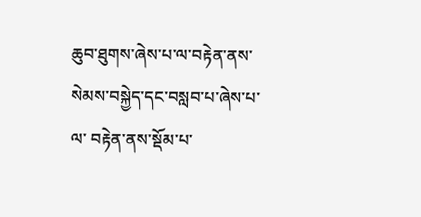ཆུབ་ཐུགས་ཞེས་པ་ལ་བརྟེན་ནས་སེམས་བསྐྱེད་དང་བསླབ་པ་ཞེས་པ་ལ་ བརྟེན་ནས་སྡོམ་པ་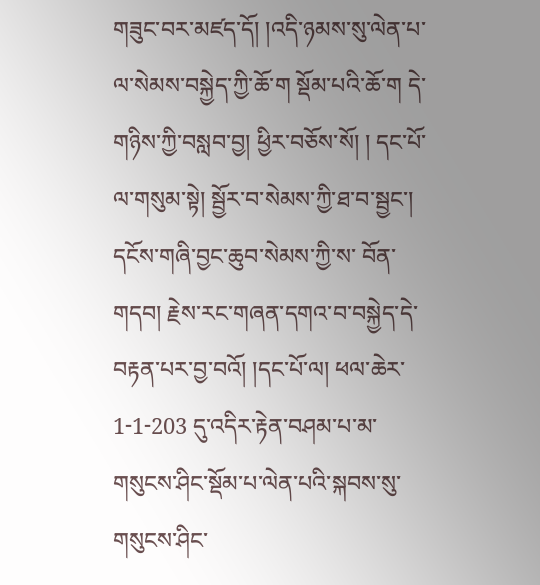གཟུང་བར་མཛད་དོ། །འདི་ཉམས་སུ་ལེན་པ་ལ་སེམས་བསྐྱེད་ཀྱི་ཆོ་ག སྡོམ་པའི་ཆོ་ག དེ་གཉིས་ཀྱི་བསླབ་བྱ། ཕྱིར་བཅོས་སོ། ། དང་པོ་ལ་གསུམ་སྟེ། སྦྱོར་བ་སེམས་ཀྱི་ཐ་བ་སྦྱང་། དངོས་གཞི་བྱང་ཆུབ་སེམས་ཀྱི་ས་ བོན་གདབ། རྗེས་རང་གཞན་དགའ་བ་བསྐྱེད་དེ་བརྟན་པར་བྱ་བའོ། །དང་པོ་ལ། ཕལ་ཆེར་ 1-1-203 དུ་འདིར་རྟེན་བཤམ་པ་མ་གསུངས་ཤིང་སྡོམ་པ་ལེན་པའི་སྐབས་སུ་གསུངས་ཤིང་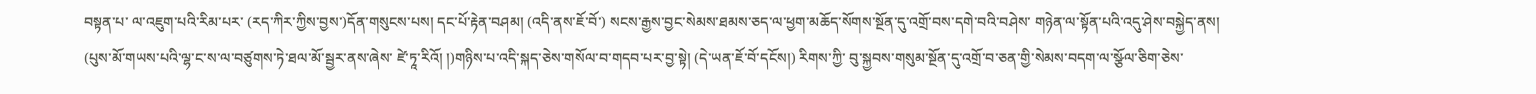བསྟན་པ་ ལ་འཇུག་པའི་རིམ་པར་ (རད་ཀིར་ཀྱིས་བྱས་)དོན་གསུངས་པས། དང་པོ་རྟེན་བཤམ། (འདི་ནས་ཇོ་བོ་) སངས་རྒྱས་བྱང་སེམས་ཐམས་ཅད་ལ་ཕྱག་མཆོད་སོགས་སྔོན་དུ་འགྲོ་བས་དགེ་བའི་བཤེས་ གཉེན་ལ་སྟོན་པའི་འདུ་ཤེས་བསྐྱེད་ནས། (པུས་མོ་གཡས་པའི་ལྷ་ང་ས་ལ་བཙུགས་ཏེ་ཐལ་མོ་སྦྱར་ནས་ཞེས་ ཛེ་ཏཱ་རིའོ། །)གཉིས་པ་འདི་སྐད་ཅེས་གསོལ་བ་གདབ་པར་བྱ་སྟེ། (དེ་ཡན་ཇོ་བོ་དངོས།) རིགས་ཀྱི་ བུ་སྐྱབས་གསུམ་སྔོན་དུ་འགྲོ་བ་ཅན་གྱི་སེམས་བདག་ལ་སྩོལ་ཅིག་ཅེས་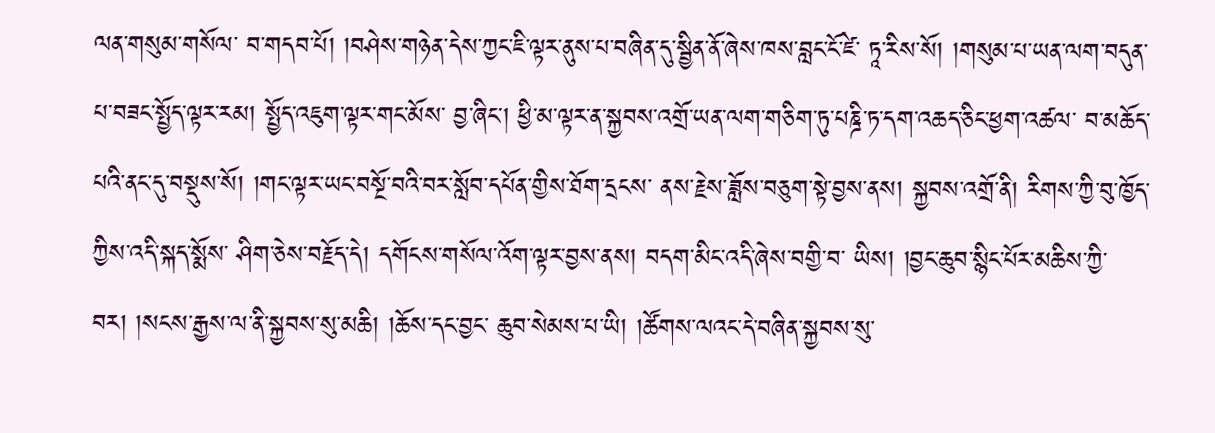ལན་གསུམ་གསོལ་ བ་གདབ་པོ། །བཤེས་གཉེན་དེས་ཀྱང་ཇི་ལྟར་ནུས་པ་བཞིན་དུ་སྦྱིན་ནོ་ཞེས་ཁས་བླང་ངོ་ཛེ་ ཏཱ་རིས་སོ། །གསུམ་པ་ཡན་ལག་བདུན་པ་བཟང་སྤྱོད་ལྟར་རམ། སྤྱོད་འཇུག་ལྟར་གང་མོས་ བྱ་ཞིང་། ཕྱི་མ་ལྟར་ན་སྐྱབས་འགྲོ་ཡན་ལག་གཅིག་ཏུ་པཎྜི་ཏ་དག་འཆད་ཅིང་ཕྱག་འཚལ་ བ་མཆོད་པའི་ནང་དུ་བསྡུས་སོ། །གང་ལྟར་ཡང་བསྔོ་བའི་བར་སློབ་དཔོན་གྱིས་ཐོག་དྲངས་ ནས་རྗེས་ཟློས་བཅུག་སྟེ་བྱས་ནས། སྐྱབས་འགྲོ་ནི། རིགས་ཀྱི་བུ་ཁྱོད་ཀྱིས་འདི་སྐད་སྨོས་ ཤིག་ཅེས་བརྗོད་དེ། དགོངས་གསོལ་འོག་ལྟར་བྱས་ནས། བདག་མིང་འདི་ཞེས་བགྱི་བ་ ཡིས། །བྱང་ཆུབ་སྙིང་པོར་མཆིས་ཀྱི་བར། །སངས་རྒྱས་ལ་ནི་སྐྱབས་སུ་མཆི། །ཆོས་དང་བྱང་ ཆུབ་སེམས་པ་ཡི། །ཚོགས་ལའང་དེ་བཞིན་སྐྱབས་སུ་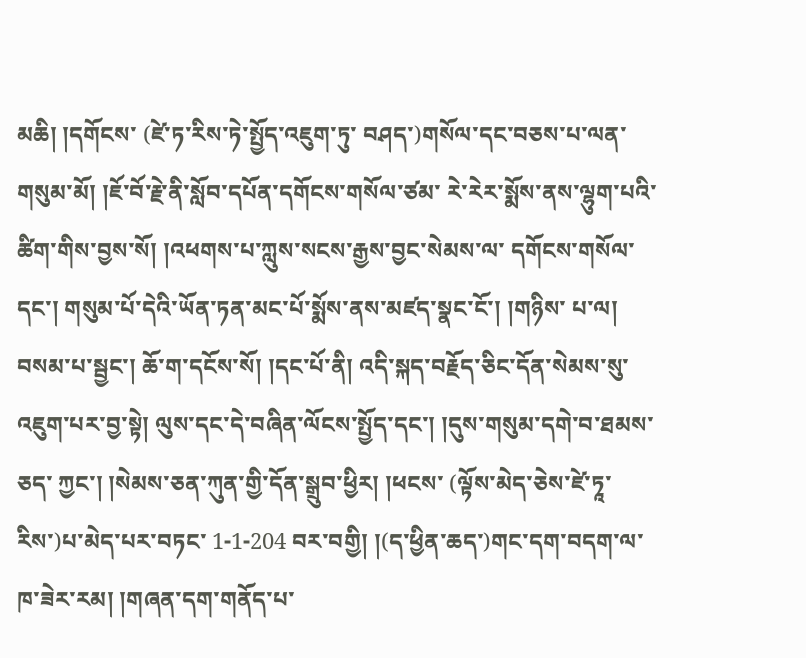མཆི། །དགོངས་ (ཛེ་ཏ་རིས་ཏེ་སྤྱོད་འཇུག་ཏུ་ བཤད་)གསོལ་དང་བཅས་པ་ལན་གསུམ་མོ། །ཇོ་བོ་རྗེ་ནི་སློབ་དཔོན་དགོངས་གསོལ་ཙམ་ རེ་རེར་སྨོས་ནས་ལྷུག་པའི་ཚིག་གིས་བྱས་སོ། །འཕགས་པ་ཀླུས་སངས་རྒྱས་བྱང་སེམས་ལ་ དགོངས་གསོལ་དང་། གསུམ་པོ་དེའི་ཡོན་ཏན་མང་པོ་སྨོས་ནས་མཛད་སྣང་ངོ་། །གཉིས་ པ་ལ། བསམ་པ་སྦྱང་། ཆོ་ག་དངོས་སོ། །དང་པོ་ནི། འདི་སྐད་བརྗོད་ཅིང་དོན་སེམས་སུ་ འཇུག་པར་བྱ་སྟེ། ལུས་དང་དེ་བཞིན་ལོངས་སྤྱོད་དང་། །དུས་གསུམ་དགེ་བ་ཐམས་ཅད་ ཀྱང་། །སེམས་ཅན་ཀུན་གྱི་དོན་སྒྲུབ་ཕྱིར། །ཕངས་ (ལྟོས་མེད་ཅེས་ཛེ་ཏཱ་རིས་)པ་མེད་པར་བཏང་ 1-1-204 བར་བགྱི། །(ད་ཕྱིན་ཆད་)གང་དག་བདག་ལ་ཁ་ཟེར་རམ། །གཞན་དག་གནོད་པ་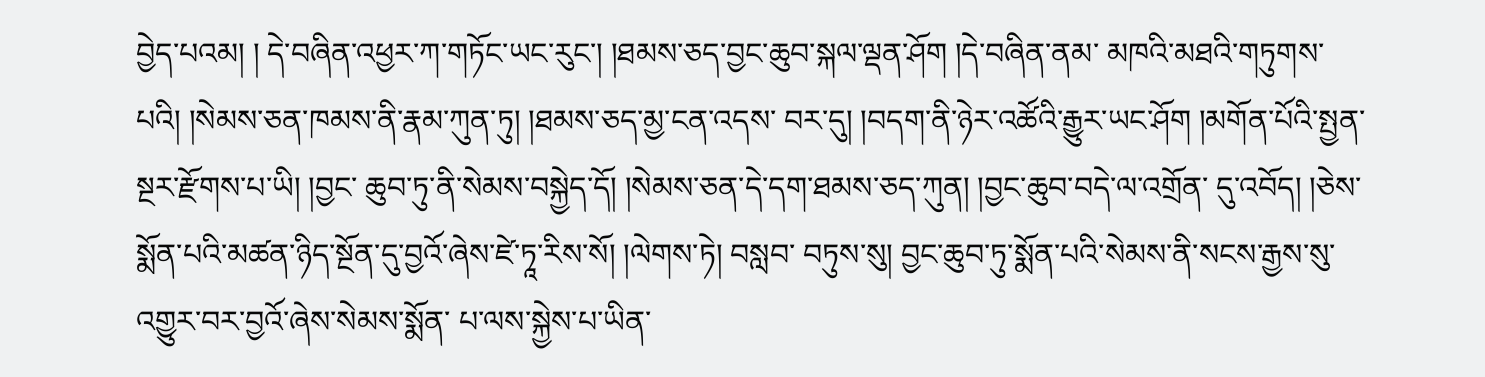བྱེད་པའམ། ། དེ་བཞིན་འཕྱར་ཀ་གཏོང་ཡང་རུང་། །ཐམས་ཅད་བྱང་ཆུབ་སྐལ་ལྡན་ཤོག །དེ་བཞིན་ནམ་ མཁའི་མཐའི་གཏུགས་པའི། །སེམས་ཅན་ཁམས་ནི་རྣམ་ཀུན་ཏུ། །ཐམས་ཅད་མྱ་ངན་འདས་ བར་དུ། །བདག་ནི་ཉེར་འཚོའི་རྒྱུར་ཡང་ཤོག །མགོན་པོའི་སྤྱན་སྔར་རྫོགས་པ་ཡི། །བྱང་ ཆུབ་ཏུ་ནི་སེམས་བསྐྱེད་དོ། །སེམས་ཅན་དེ་དག་ཐམས་ཅད་ཀུན། །བྱང་ཆུབ་བདེ་ལ་འགྲོན་ དུ་འབོད། །ཅེས་སྨོན་པའི་མཚན་ཉིད་སྔོན་དུ་བྱའོ་ཞེས་ཛེ་ཏཱ་རིས་སོ། །ལེགས་ཏེ། བསླབ་ བཏུས་སུ། བྱང་ཆུབ་ཏུ་སྨོན་པའི་སེམས་ནི་སངས་རྒྱས་སུ་འགྱུར་བར་བྱའོ་ཞེས་སེམས་སྨོན་ པ་ལས་སྐྱེས་པ་ཡིན་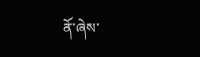ནོ་ཞེས་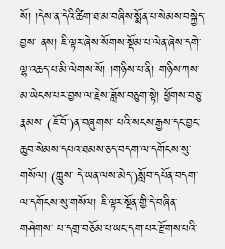སོ། །དེས་ན་དེའི་ཚིག་ཐ་མ་བཞིས་སྨོན་པ་སེམས་བསྐྱེད་བྱས་ ནས། ཇི་ལྟར་ཞེས་སོགས་སྡོམ་པ་ལེན་ཞེས་དགེ་ལྷ་འཆད་པ་མི་ལེགས་སོ། །གཉིས་པ་ནི། གཉིས་ཀས་མ་ཡེངས་པར་བྱས་ལ་རྗེས་ཟློས་བཅུག་སྟེ། ཕྱོགས་བཅུ་རྣམས་ (ཇོ་བོ་)ན་བཞུགས་ པའི་སངས་རྒྱས་དང་བྱང་ཆུབ་སེམས་དཔའ་ཐམས་ཅད་བདག་ལ་དགོངས་སུ་གསོལ། (ཀླུས་ དེ་ཡན་ལས་མེད་)སློབ་དཔོན་བདག་ལ་དགོངས་སུ་གསོལ། ཇི་ལྟར་སྔོན་གྱི་དེ་བཞིན་གཤེགས་ པ་དགྲ་བཅོམ་པ་ཡང་དག་པར་རྫོགས་པའི་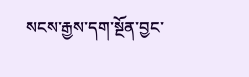སངས་རྒྱས་དག་སྔོན་བྱང་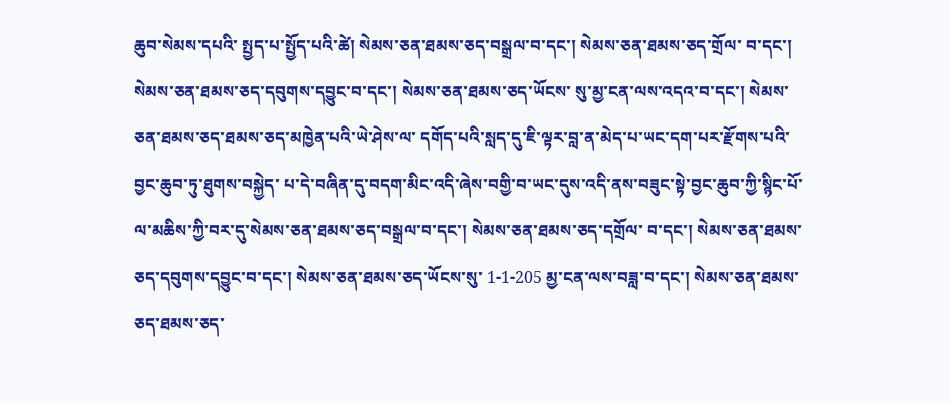ཆུབ་སེམས་དཔའི་ སྤྱད་པ་སྤྱོད་པའི་ཚེ། སེམས་ཅན་ཐམས་ཅད་བསྒྲལ་བ་དང་། སེམས་ཅན་ཐམས་ཅད་གྲོལ་ བ་དང་། སེམས་ཅན་ཐམས་ཅད་དབུགས་དབྱུང་བ་དང་། སེམས་ཅན་ཐམས་ཅད་ཡོངས་ སུ་མྱ་ངན་ལས་འདའ་བ་དང་། སེམས་ཅན་ཐམས་ཅད་ཐམས་ཅད་མཁྱེན་པའི་ཡེ་ཤེས་ལ་ དགོད་པའི་སླད་དུ་ཇི་ལྟར་བླ་ན་མེད་པ་ཡང་དག་པར་རྫོགས་པའི་བྱང་ཆུབ་ཏུ་ཐུགས་བསྐྱེད་ པ་དེ་བཞིན་དུ་བདག་མིང་འདི་ཞེས་བགྱི་བ་ཡང་དུས་འདི་ནས་བཟུང་སྟེ་བྱང་ཆུབ་ཀྱི་སྙིང་པོ་ ལ་མཆིས་ཀྱི་བར་དུ་སེམས་ཅན་ཐམས་ཅད་བསྒྲལ་བ་དང་། སེམས་ཅན་ཐམས་ཅད་དགྲོལ་ བ་དང་། སེམས་ཅན་ཐམས་ཅད་དབུགས་དབྱུང་བ་དང་། སེམས་ཅན་ཐམས་ཅད་ཡོངས་སུ་ 1-1-205 མྱ་ངན་ལས་བཟླ་བ་དང་། སེམས་ཅན་ཐམས་ཅད་ཐམས་ཅད་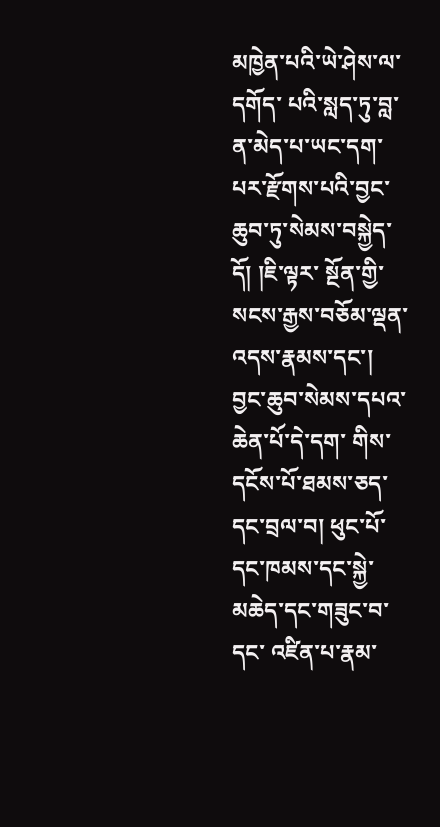མཁྱེན་པའི་ཡེ་ཤེས་ལ་དགོད་ པའི་སླད་ཏུ་བླ་ན་མེད་པ་ཡང་དག་པར་རྫོགས་པའི་བྱང་ཆུབ་ཏུ་སེམས་བསྐྱེད་དོ། །ཇི་ལྟར་ སྔོན་གྱི་སངས་རྒྱས་བཅོམ་ལྡན་འདས་རྣམས་དང་། བྱང་ཆུབ་སེམས་དཔའ་ཆེན་པོ་དེ་དག་ གིས་དངོས་པོ་ཐམས་ཅད་དང་བྲལ་བ། ཕུང་པོ་དང་ཁམས་དང་སྐྱེ་མཆེད་དང་གཟུང་བ་དང་ འཛིན་པ་རྣམ་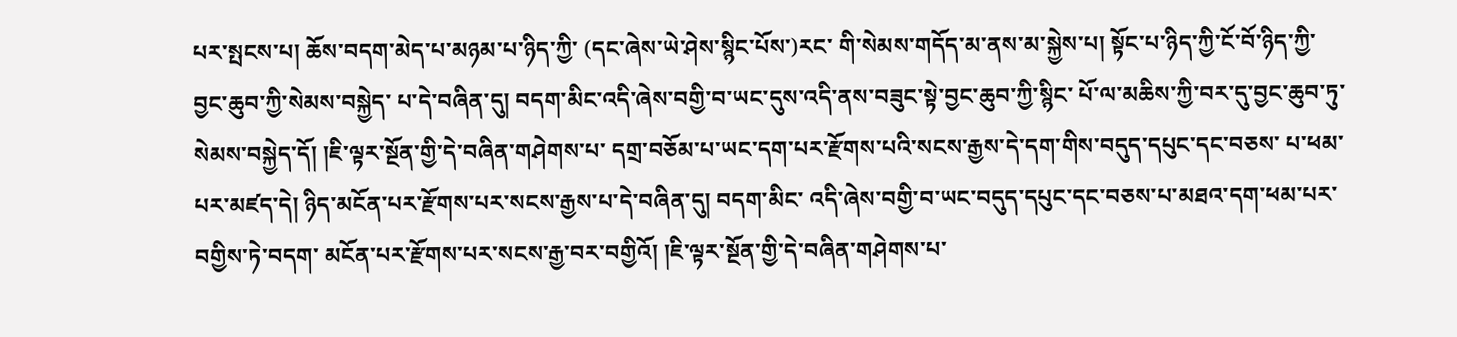པར་སྤངས་པ། ཆོས་བདག་མེད་པ་མཉམ་པ་ཉིད་ཀྱི་ (དང་ཞེས་ཡེ་ཤེས་སྙིང་པོས་)རང་ གི་སེམས་གདོད་མ་ནས་མ་སྐྱེས་པ། སྟོང་པ་ཉིད་ཀྱི་ངོ་བོ་ཉིད་ཀྱི་བྱང་ཆུབ་ཀྱི་སེམས་བསྐྱེད་ པ་དེ་བཞིན་དུ། བདག་མིང་འདི་ཞེས་བགྱི་བ་ཡང་དུས་འདི་ནས་བཟུང་སྟེ་བྱང་ཆུབ་ཀྱི་སྙིང་ པོ་ལ་མཆིས་ཀྱི་བར་དུ་བྱང་ཆུབ་ཏུ་སེམས་བསྐྱེད་དོ། །ཇི་ལྟར་སྔོན་གྱི་དེ་བཞིན་གཤེགས་པ་ དགྲ་བཅོམ་པ་ཡང་དག་པར་རྫོགས་པའི་སངས་རྒྱས་དེ་དག་གིས་བདུད་དཔུང་དང་བཅས་ པ་ཕམ་པར་མཛད་དེ། ཉིད་མངོན་པར་རྫོགས་པར་སངས་རྒྱས་པ་དེ་བཞིན་དུ། བདག་མིང་ འདི་ཞེས་བགྱི་བ་ཡང་བདུད་དཔུང་དང་བཅས་པ་མཐའ་དག་ཕམ་པར་བགྱིས་ཏེ་བདག་ མངོན་པར་རྫོགས་པར་སངས་རྒྱ་བར་བགྱིའོ། །ཇི་ལྟར་སྔོན་གྱི་དེ་བཞིན་གཤེགས་པ་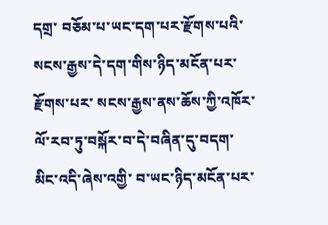དགྲ་ བཅོམ་པ་ཡང་དག་པར་རྫོགས་པའི་སངས་རྒྱས་དེ་དག་གིས་ཉིད་མངོན་པར་རྫོགས་པར་ སངས་རྒྱས་ནས་ཆོས་ཀྱི་འཁོར་ལོ་རབ་ཏུ་བསྐོར་བ་དེ་བཞིན་དུ་བདག་མིང་འདི་ཞེས་འགྱི་ བ་ཡང་ཉིད་མངོན་པར་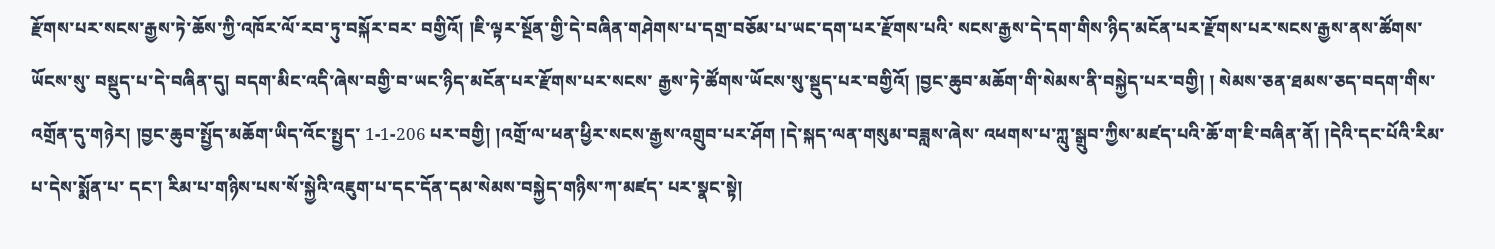རྫོགས་པར་སངས་རྒྱས་ཏེ་ཆོས་ཀྱི་འཁོར་ལོ་རབ་ཏུ་བསྐོར་བར་ བགྱིའོ། །ཇི་ལྟར་སྔོན་གྱི་དེ་བཞིན་གཤེགས་པ་དགྲ་བཅོམ་པ་ཡང་དག་པར་རྫོགས་པའི་ སངས་རྒྱས་དེ་དག་གིས་ཉིད་མངོན་པར་རྫོགས་པར་སངས་རྒྱས་ནས་ཚོགས་ཡོངས་སུ་ བསྡུད་པ་དེ་བཞིན་དུ། བདག་མིང་འདི་ཞེས་བགྱི་བ་ཡང་ཉིད་མངོན་པར་རྫོགས་པར་སངས་ རྒྱས་ཏེ་ཚོགས་ཡོངས་སུ་སྡུད་པར་བགྱིའོ། །བྱང་ཆུབ་མཆོག་གི་སེམས་ནི་བསྐྱེད་པར་བགྱི། ། སེམས་ཅན་ཐམས་ཅད་བདག་གིས་འགྲོན་དུ་གཉེར། །བྱང་ཆུབ་སྤྱོད་མཆོག་ཡིད་འོང་སྤྱད་ 1-1-206 པར་བགྱི། །འགྲོ་ལ་ཕན་ཕྱིར་སངས་རྒྱས་འགྲུབ་པར་ཤོག །དེ་སྐད་ལན་གསུམ་བཟླས་ཞེས་ འཕགས་པ་ཀླུ་སྒྲུབ་ཀྱིས་མཛད་པའི་ཆོ་ག་ཇི་བཞིན་ནོ། །དེའི་དང་པོའི་རིམ་པ་དེས་སྨོན་པ་ དང་། རིམ་པ་གཉིས་པས་སོ་སྐྱེའི་འཇུག་པ་དང་དོན་དམ་སེམས་བསྐྱེད་གཉིས་ཀ་མཛད་ པར་སྣང་སྟེ།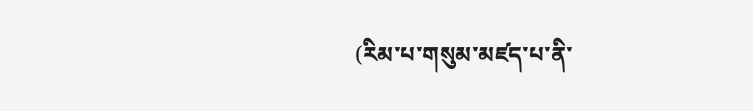(རིམ་པ་གསུམ་མཛད་པ་ནི་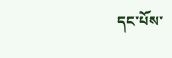དང་པོས་